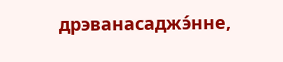дрэванасаджэ́нне,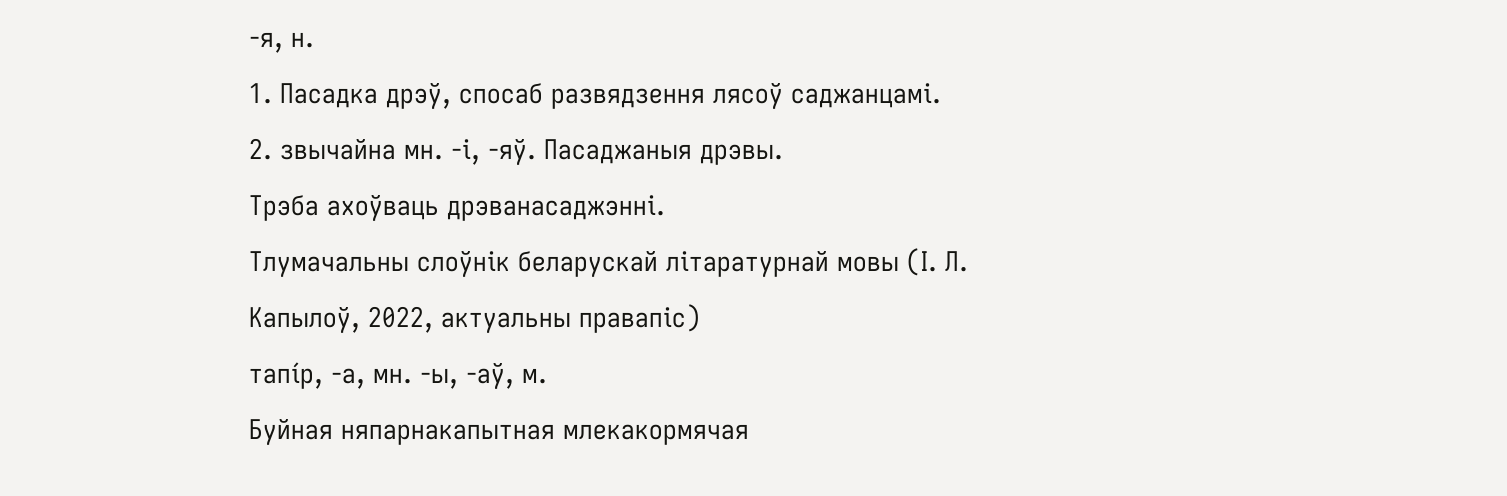-я, н.
1. Пасадка дрэў, спосаб развядзення лясоў саджанцамі.
2. звычайна мн. -і, -яў. Пасаджаныя дрэвы.
Трэба ахоўваць дрэванасаджэнні.
Тлумачальны слоўнік беларускай літаратурнай мовы (І. Л. Капылоў, 2022, актуальны правапіс)
тапі́р, -а, мн. -ы, -аў, м.
Буйная няпарнакапытная млекакормячая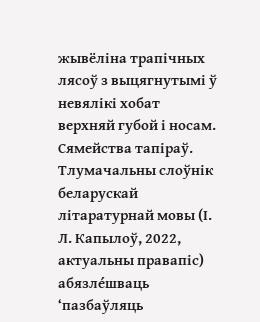жывёліна трапічных лясоў з выцягнутымі ў невялікі хобат верхняй губой і носам.
Сямейства тапіраў.
Тлумачальны слоўнік беларускай літаратурнай мовы (І. Л. Капылоў, 2022, актуальны правапіс)
абязле́шваць
‘пазбаўляць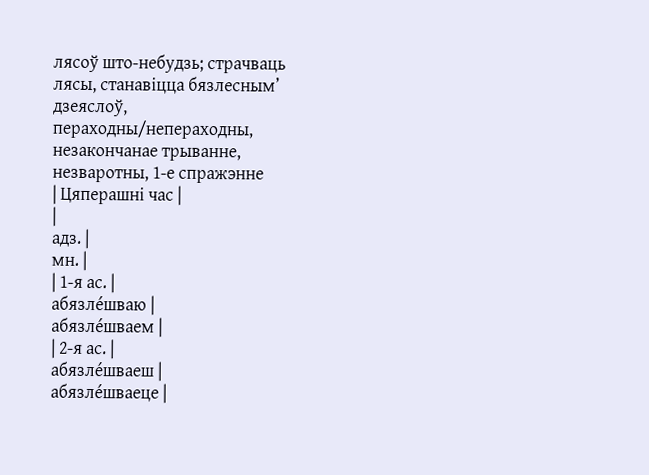лясоў што-небудзь; страчваць лясы, станавіцца бязлесным’
дзеяслоў, пераходны/непераходны, незакончанае трыванне, незваротны, 1-е спражэнне
| Цяперашні час |
|
адз. |
мн. |
| 1-я ас. |
абязле́шваю |
абязле́шваем |
| 2-я ас. |
абязле́шваеш |
абязле́шваеце |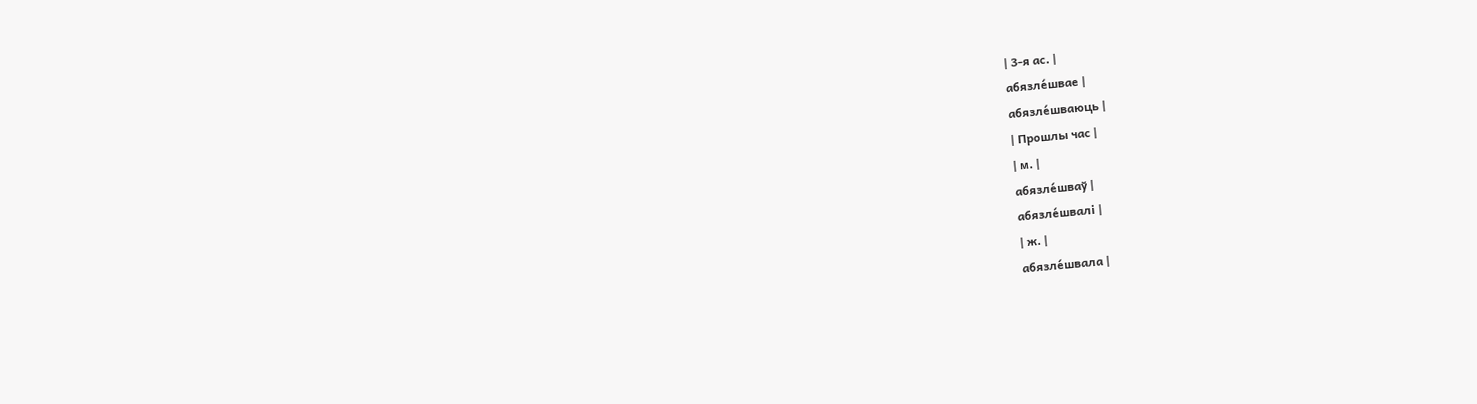| 3-я ас. |
абязле́швае |
абязле́шваюць |
| Прошлы час |
| м. |
абязле́шваў |
абязле́швалі |
| ж. |
абязле́швала |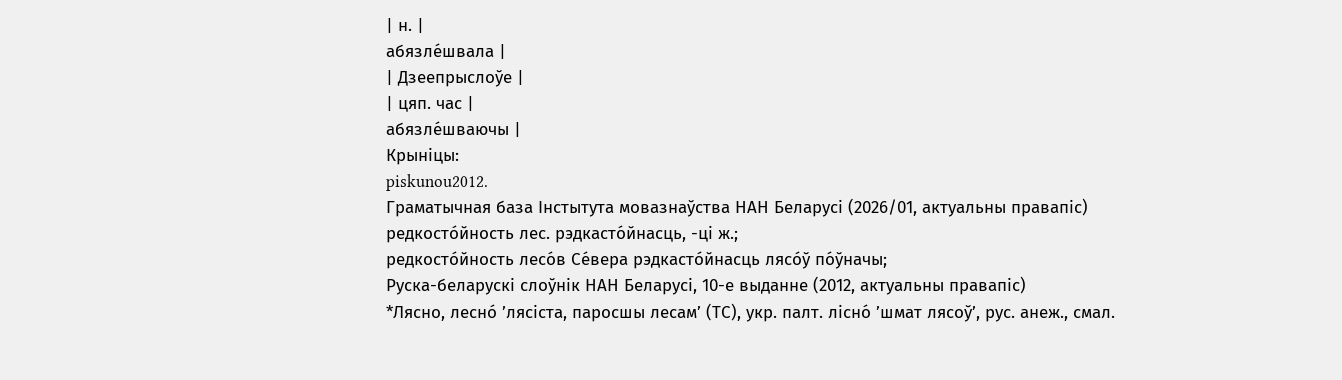| н. |
абязле́швала |
| Дзеепрыслоўе |
| цяп. час |
абязле́шваючы |
Крыніцы:
piskunou2012.
Граматычная база Інстытута мовазнаўства НАН Беларусі (2026/01, актуальны правапіс)
редкосто́йность лес. рэдкасто́йнасць, -ці ж.;
редкосто́йность лесо́в Се́вера рэдкасто́йнасць лясо́ў по́ўначы;
Руска-беларускі слоўнік НАН Беларусі, 10-е выданне (2012, актуальны правапіс)
*Лясно, лесно́ ’лясіста, паросшы лесам’ (ТС), укр. палт. лісно́ ’шмат лясоў’, рус. анеж., смал.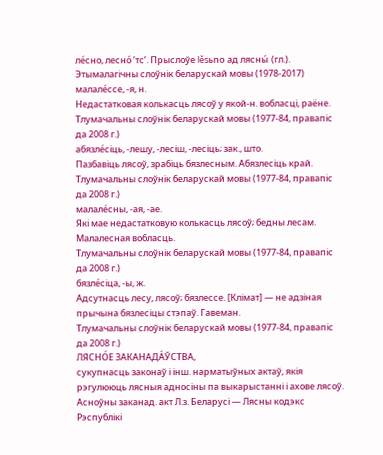ле́сно, лесно́ ’тс’. Прыслоўе lěsьno ад лясны́ (гл.).
Этымалагічны слоўнік беларускай мовы (1978-2017)
малале́ссе, ‑я, н.
Недастатковая колькасць лясоў у якой‑н. вобласці, раёне.
Тлумачальны слоўнік беларускай мовы (1977-84, правапіс да 2008 г.)
абязле́сіць, ‑лешу, ‑лесіш, ‑лесіць; зак., што.
Пазбавіць лясоў, зрабіць бязлесным. Абязлесіць край.
Тлумачальны слоўнік беларускай мовы (1977-84, правапіс да 2008 г.)
малале́сны, ‑ая, ‑ае.
Які мае недастатковую колькасць лясоў; бедны лесам. Малалесная вобласць.
Тлумачальны слоўнік беларускай мовы (1977-84, правапіс да 2008 г.)
бязле́сіца, ‑ы, ж.
Адсутнасць лесу, лясоў; бязлессе. [Клімат] — не адзіная прычына бязлесіцы стэпаў. Гавеман.
Тлумачальны слоўнік беларускай мовы (1977-84, правапіс да 2008 г.)
ЛЯСНО́Е ЗАКАНАДА́ЎСТВА,
сукупнасць законаў і інш. нарматыўных актаў, якія рэгулююць лясныя адносіны па выкарыстанні і ахове лясоў. Асноўны заканад. акт Л.з. Беларусі — Лясны кодэкс Рэспублікі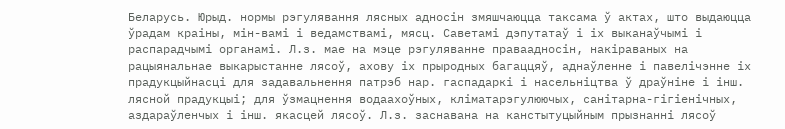Беларусь. Юрыд. нормы рэгулявання лясных адносін змяшчаюцца таксама ў актах, што выдаюцца ўрадам краіны, мін-вамі і ведамствамі, мясц. Саветамі дэпутатаў і іх выканаўчымі і распарадчымі органамі. Л.з. мае на мэце рэгуляванне праваадносін, накіраваных на рацыянальнае выкарыстанне лясоў, ахову іх прыродных багаццяў, аднаўленне і павелічэнне іх прадукцыйнасці для задавальнення патрэб нар. гаспадаркі і насельніцтва ў драўніне і інш. лясной прадукцыі; для ўзмацнення водаахоўных, кліматарэгулюючых, санітарна-гігіенічных, аздараўленчых і інш. якасцей лясоў. Л.з. заснавана на канстытуцыйным прызнанні лясоў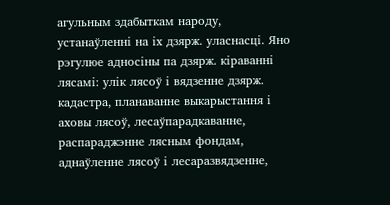агульным здабыткам народу, устанаўленні на іх дзярж. уласнасці. Яно рэгулюе адносіны па дзярж. кіраванні лясамі: улік лясоў і вядзенне дзярж. кадастра, планаванне выкарыстання і аховы лясоў, лесаўпарадкаванне, распараджэнне лясным фондам, аднаўленне лясоў і лесаразвядзенне,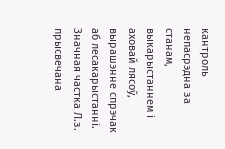кантроль непасрэдна за станам, выкарыстаннем і аховай лясоў, вырашэнне спрэчак аб лесакарыстанні. Значная частка Л.з. прысвечана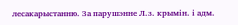лесакарыстанню. За парушэнне Л.з. крымін. і адм.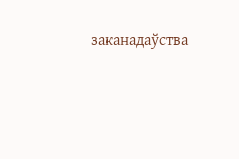заканадаўства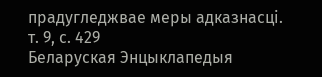прадугледжвае меры адказнасці.
т. 9, с. 429
Беларуская Энцыклапедыя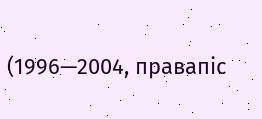(1996—2004, правапіс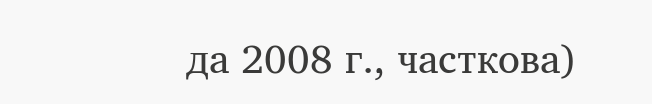да 2008 г., часткова)